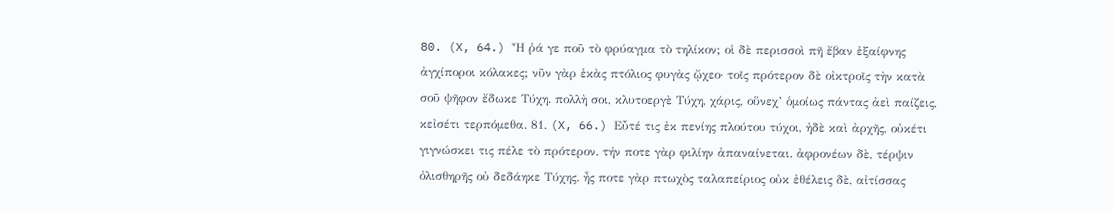80. (X, 64.) Ἦ ῥά γε ποῦ τὸ φρύαγμα τὸ τηλίκον; οἱ δὲ περισσοὶ πῆ ἔβαν ἐξαίφνης ἀγχίποροι κόλακες; νῦν γὰρ ἑκὰς πτόλιος φυγὰς ᾤχεο· τοῖς πρότερον δὲ οἰκτροῖς τὴν κατὰ σοῦ ψῆφον ἔδωκε Τύχη. πολλὴ σοι, κλυτοεργὲ Τύχη, χάρις, οὕνεχ’ ὁμοίως πάντας ἀεὶ παίζεις, κεἰσέτι τερπόμεθα. 81. (X, 66.) Εὖτέ τις ἐκ πενίης πλούτου τύχοι, ἠδὲ καὶ ἀρχῆς, οὐκέτι γιγνώσκει τις πέλε τὸ πρότερον. τήν ποτε γὰρ φιλίην ἀπαναίνεται. ἀφρονέων δὲ, τέρψιν ὀλισθηρῆς οὐ δεδάηκε Τύχης. ἦς ποτε γὰρ πτωχὸς ταλαπείριος οὐκ ἐθέλεις δὲ, αἰτίσσας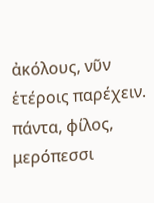ἀκόλους, νῦν ἑτέροις παρέχειν. πάντα, φίλος, μερόπεσσι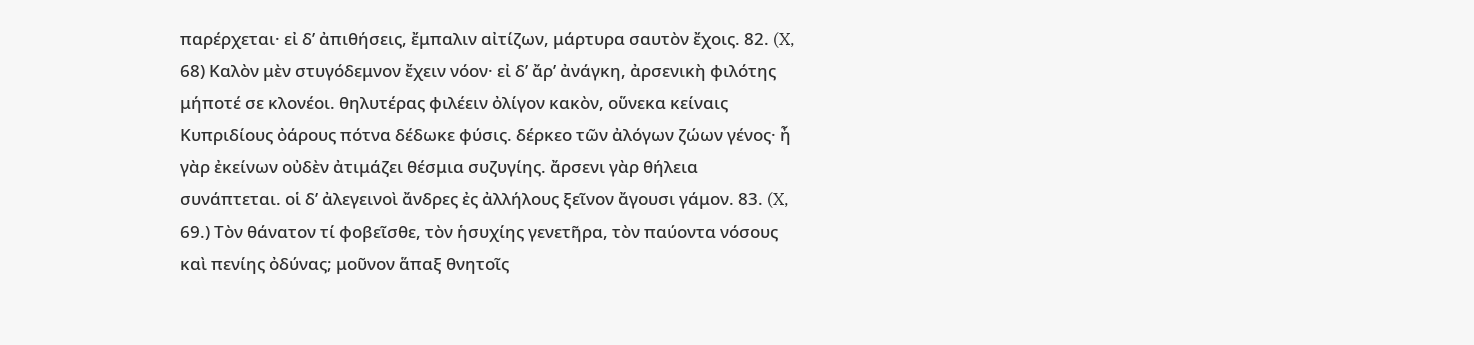παρέρχεται· εἰ δ’ ἀπιθήσεις, ἔμπαλιν αἰτίζων, μάρτυρα σαυτὸν ἔχοις. 82. (X, 68) Καλὸν μὲν στυγόδεμνον ἔχειν νόον· εἰ δ’ ἄρ’ ἀνάγκη, ἀρσενικὴ φιλότης μήποτέ σε κλονέοι. θηλυτέρας φιλέειν ὀλίγον κακὸν, οὕνεκα κείναις Κυπριδίους ὀάρους πότνα δέδωκε φύσις. δέρκεο τῶν ἀλόγων ζώων γένος· ἦ γὰρ ἐκείνων οὐδὲν ἀτιμάζει θέσμια συζυγίης. ἄρσενι γὰρ θήλεια συνάπτεται. οἱ δ’ ἀλεγεινοὶ ἄνδρες ἐς ἀλλήλους ξεῖνον ἄγουσι γάμον. 83. (X, 69.) Τὸν θάνατον τί φοβεῖσθε, τὸν ἡσυχίης γενετῆρα, τὸν παύοντα νόσους καὶ πενίης ὀδύνας; μοῦνον ἅπαξ θνητοῖς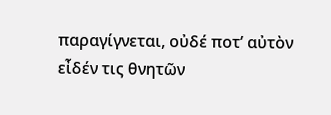παραγίγνεται, οὐδέ ποτ’ αὐτὸν εἶδέν τις θνητῶν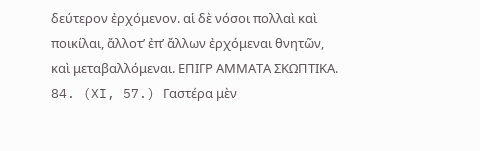δεύτερον ἐρχόμενον. αἱ δὲ νόσοι πολλαὶ καὶ ποικίλαι, ἄλλοτ’ ἐπ’ ἄλλων ἐρχόμεναι θνητῶν, καὶ μεταβαλλόμεναι. ΕΠΙΓΡ ΑΜΜΑΤΑ ΣΚΩΠΤΙΚΑ. 84. (XI, 57.) Γαστέρα μὲν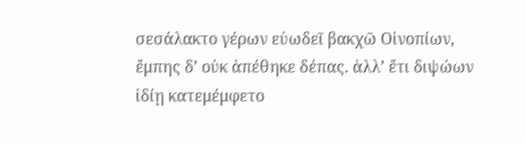σεσάλακτο γέρων εὐωδεῖ βακχῶ Οἰνοπίων, ἔμπης δ’ οὐκ ἀπέθηκε δέπας. ἀλλ’ ἔτι διψώων ἰδίῃ κατεμέμφετο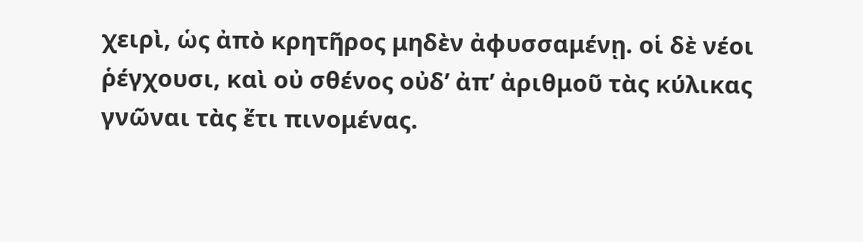χειρὶ, ὡς ἀπὸ κρητῆρος μηδὲν ἀφυσσαμένῃ. οἱ δὲ νέοι ῥέγχουσι, καὶ οὐ σθένος οὐδ’ ἀπ’ ἀριθμοῦ τὰς κύλικας γνῶναι τὰς ἔτι πινομένας.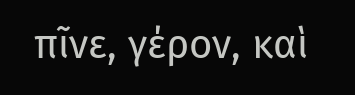πῖνε, γέρον, καὶ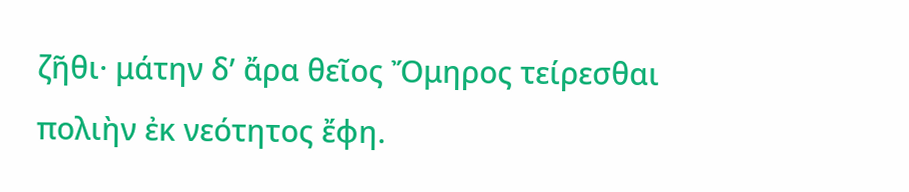ζῆθι· μάτην δ’ ἄρα θεῖος Ὄμηρος τείρεσθαι πολιὴν ἐκ νεότητος ἔφη.